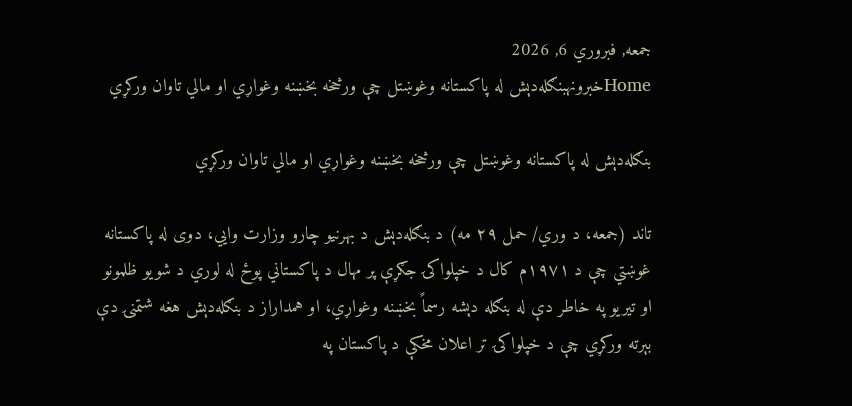جمعه, فبروري 6, 2026
Homeخبرونهبنګله‌دېش له پاکستانه وغوښتل چې ورڅخه بخښنه وغواړي او مالي تاوان ورکړي

بنګله‌دېش له پاکستانه وغوښتل چې ورڅخه بخښنه وغواړي او مالي تاوان ورکړي

تاند (جمعه، د وري/ حمل ۲۹ مه) د بنګله‌دېش د بهرنیو چارو وزارت وایي، دوی له پاکستانه غوښتي چې د ۱۹۷۱م کال د خپلواکۍ جګړې پر مهال د پاکستاني پوځ له لوري د شویو ظلمونو او تیريو په خاطر دې له بنګله دېشه رسماً بخښنه وغواړي، او همداراز د بنګله‌دېش هغه شتمنۍ دې بېرته ورکړي چې د خپلواکۍ تر اعلان مخکې د پاکستان په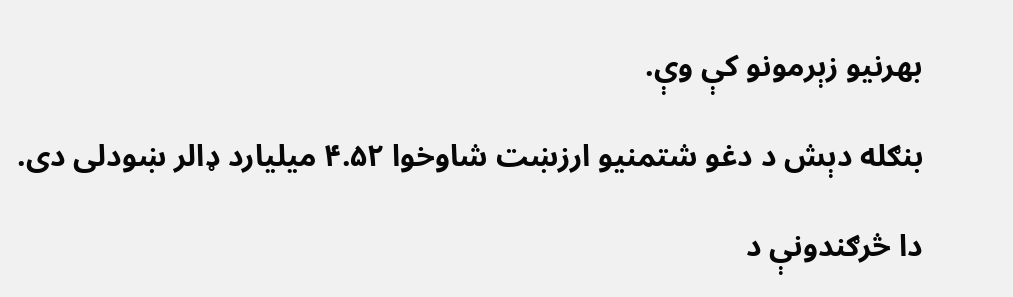بهرنیو زېرمونو کې وې.

بنګله دېش د دغو شتمنیو ارزښت شاوخوا ۴.۵۲ میلیارد ډالر ښودلی دی.

دا څرګندونې د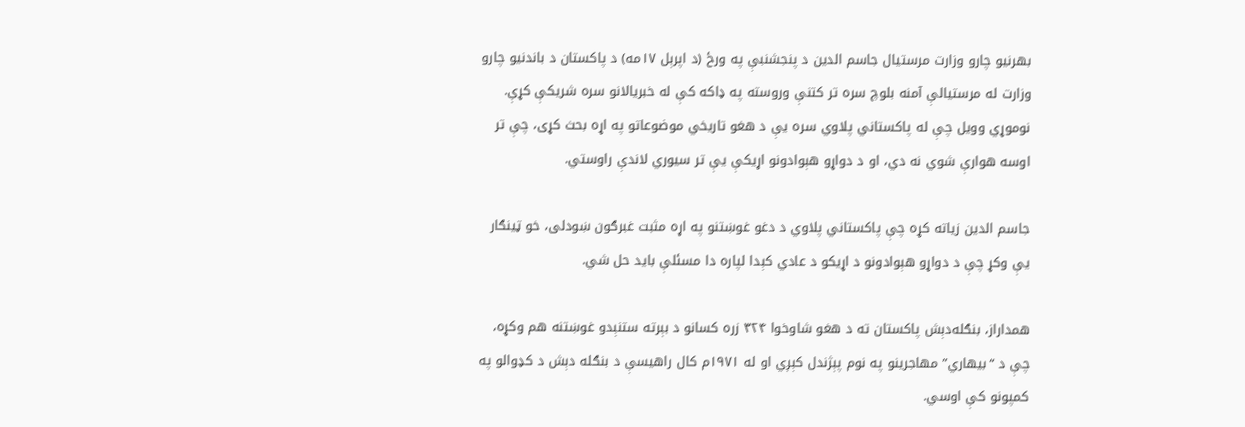بهرنیو چارو وزارت مرستیال جاسم الدین د پنجشنبې په ورځ (د اپرېل ۱۷مه) د پاکستان د باندنیو چارو وزارت له مرستیالې آمنه بلوچ سره تر کتنې وروسته په ډاکه کې له خبریالانو سره شریکې کړې. نوموړي وویل چې له پاکستاني پلاوي سره یې د هغو تاریخي موضوعاتو په اړه بحث کړی، چې تر اوسه هوارې شوي نه‌ دي، او د دواړو هېوادونو اړیکې یې تر سیوري لاندې راوستي.

جاسم الدین زیاته کړه چې پاکستاني پلاوي د دغو غوښتنو په اړه مثبت غبرګون ښودلی، خو ټینګار یې وکړ چې د دواړو هېوادونو د اړیکو د عادي کېدا لپاره دا مسئلې باید حل شي.

همداراز، بنګله‌دېش پاکستان ته د هغو شاوخوا ۳۲۴ زره کسانو د بېرته ستنېدو غوښتنه هم وکړه، چې د “بیهاري” مهاجرینو په نوم پېژندل کېږي او له ۱۹۷۱م کال راهیسې د بنګله دېش د کډوالو په کمپونو کې اوسي.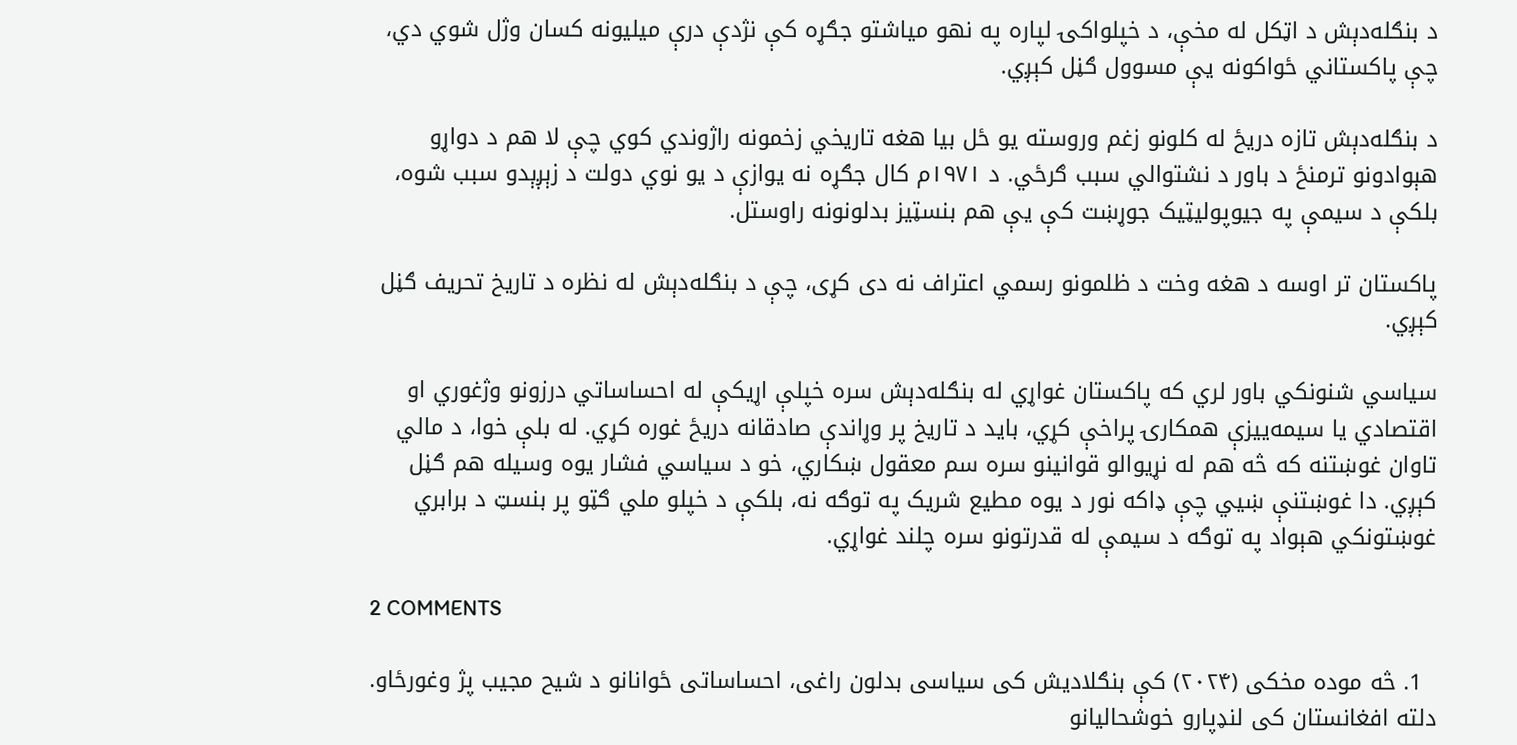د بنګله‌دېش د اټکل له مخې، د خپلواکۍ لپاره په نهو میاشتو جګړه کې نژدې درې میلیونه کسان وژل شوي دي، چې پاکستاني ځواکونه یې مسوول ګڼل کېږي.

د بنګله‌دېش تازه دریځ له کلونو زغم وروسته یو ځل بیا هغه تاریخي زخمونه راژوندي کوي چې لا هم د دواړو هېوادونو ترمنځ د باور د نشتوالي سبب ګرځي. د ۱۹۷۱م کال جګړه نه یوازې د یو نوي دولت د زېږېدو سبب شوه، بلکې د سیمې په جیوپولیټیک جوړښت کې یې هم بنسټیز بدلونونه راوستل.

پاکستان تر اوسه د هغه وخت د ظلمونو رسمي اعتراف نه‌ دی کړی، چې د بنګله‌دېش له نظره د تاریخ تحریف ګڼل کېږي.

سیاسي شنونکي باور لري که پاکستان غواړي له بنګله‌دېش سره خپلې اړیکې له احساساتي درزونو وژغوري او اقتصادي یا سیمه‌ییزې همکارۍ پراخې کړي، باید د تاریخ پر وړاندې صادقانه دریځ غوره کړي. له بلې خوا، د مالي تاوان غوښتنه که څه هم له نړیوالو قوانینو سره سم معقول ښکاري، خو د سیاسي فشار یوه وسیله هم ګڼل کېږي. دا غوښتنې ښيي چې ډاکه نور د یوه مطیع شریک په توګه نه، بلکې د خپلو ملي ګټو پر بنسټ د برابري غوښتونکي هېواد په توګه د سیمې له قدرتونو سره چلند غواړي.

2 COMMENTS

  1. څه موده مخکی (۲۰۲۴) کې بنګلادیش کی سیاسی بدلون راغی، احساساتی ځوانانو د شیح مجیب پژ وغورځاو. دلته افغانستان کی لنډپارو خوشحالیانو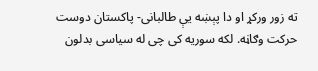ته زور ورکړ او دا پېښه یې طالبانی- پاکستان دوست حرکت وګاڼه. لکه سوریه کی چی له سیاسی بدلون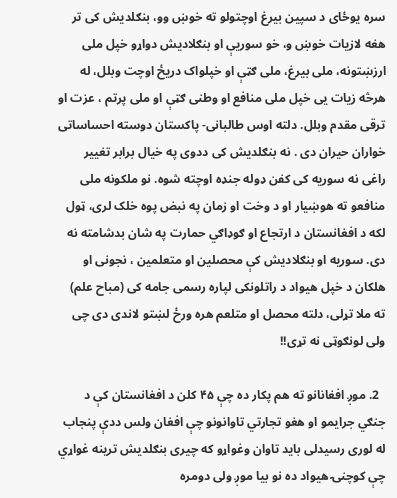سره یوځای د سپین بیرغ اوچتولو ته خوښ وو، بنګلدیش کی تر هغه لازیات خوښ و، خو سوریې او بنګلادیش دواړو خپل ملی ارزښتونه، ملی بیرغ، ملی ګټې او خپلواک دریځ اوچت وبلل، له هرڅه زیات یی خپل ملی منافع او وطنی ګټې او ملی پرتم ، عزت او ترقی مقدم وبلل. دلته اوس طالبانی- پاکستان دوسته احساساتی خواران حیران دی . نه بنګلدیش کی ددوی په خیال برابر تغییر راغی نه سوریه کی کفن ډوله جنډه اوچته شوه. نو ملکونه ملی منافعو ته هوښیار او د وخت او زمان په نبض پوه خلک لری، ټول لکه د افغانستان د ارتجاع او ګوډاګي حمارت په شان بدشامته نه دی. سوریه او بنګلادیش کې محصلین او متعلمین ، نجونی او هلکان د خپل هیواد د راتلونکی لپاره رسمی جامه کی (مباح علم) ته ملا تړلی، دلته محصل او متلعم هره ورځ لښتو لاندی دی چی ولی لونګوټی نه تړی!!

  2. موږ افغانانو ته هم پکار ده چې ۴۵ کلن د افغانستان کې د جنګي جرایمو او هغو تجارتي تاوانونو چې افغان ولس ددې پنجاب له لوری رسیدلی باید تاوان وغواړو که چیری بنګلدیش ترینه غواړي چې کوچنۍ هیواد ده نو بیا موږ ولی دومره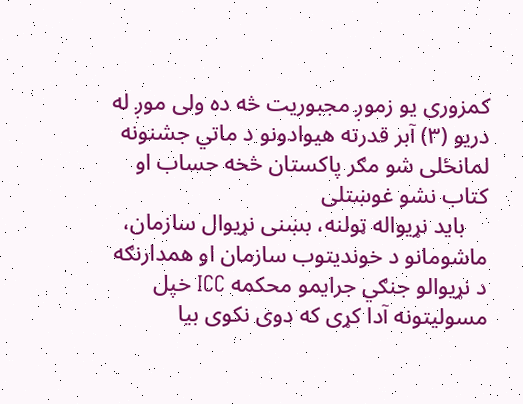کمزوری یو زموږ مجبوریت څه ده ولی موږ له دریو (۳) آبر قدرته هیوادونو د ماتي جشنونه لمانځلی شو مګر پاکستان څخه حساب او کتاب نشو غوښتلی
    باید نړیواله ټولنه، بښنی نړیوال سازمان، ماشومانو د خوندیتوب سازمان او همدارنګه د نړیوالو جنګي جرایمو محکمه ICC خپل مسولیتونه آدا کړی که دوی نکوی بیا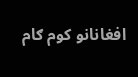افغانانو کوم ګام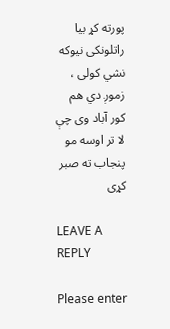پورته کړ بیا راتلونکی نیوکه نشي کولی ، زموږ دي هم کور آباد وی چې لا تر اوسه مو پنجاب ته صبر کړی

LEAVE A REPLY

Please enter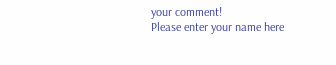your comment!
Please enter your name here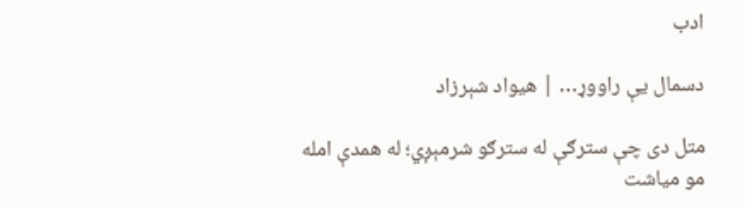ادب

دسمال يې راووړ… | هیواد شېرزاد

متل دى چې سترګې له سترګو شرمېږي؛ له همدې امله مو مياشت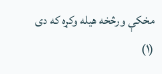مخکې ورڅخه هيله وکړه که دى (١)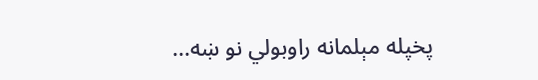پخپله مېلمانه راوبولي نو ښه...